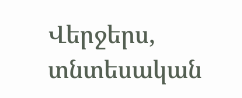Վերջերս, տնտեսական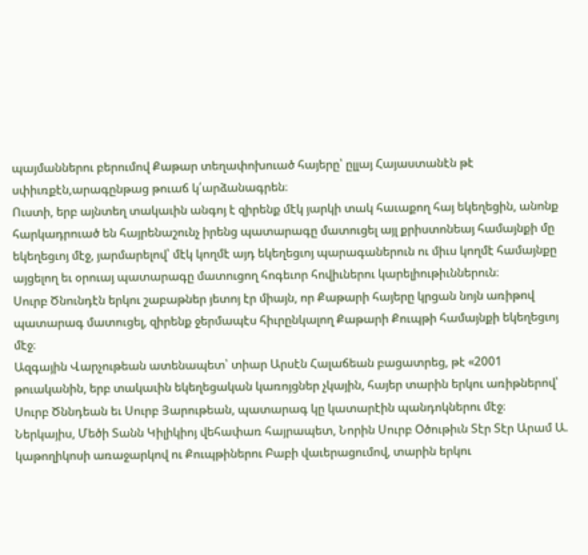պայմաններու բերումով Քաթար տեղափոխուած հայերը՝ ըլլայ Հայաստանէն թէ սփիւռքէն,արագընթաց թուաճ կ՛արձանագրեն։
Ուստի, երբ այնտեղ տակաւին անգոյ է զիրենք մէկ յարկի տակ հաւաքող հայ եկեղեցին, անոնք հարկադրուած են հայրենաշունչ իրենց պատարագը մատուցել այլ քրիստոնեայ համայնքի մը եկեղեցւոյ մէջ, յարմարելով՝ մէկ կողմէ այդ եկեղեցւոյ պարագաներուն ու միւս կողմէ համայնքը այցելող եւ օրուայ պատարագը մատուցող հոգեւոր հովիւներու կարելիութիւններուն։
Սուրբ Ծնունդէն երկու շաբաթներ յետոյ էր միայն, որ Քաթարի հայերը կրցան նոյն առիթով պատարագ մատուցել, զիրենք ջերմապէս հիւրընկալող Քաթարի Քուպթի համայնքի եկեղեցւոյ մէջ։
Ազգային Վարչութեան ատենապետ՝ տիար Արսէն Հալաճեան բացատրեց, թէ «2001 թուականին, երբ տակաւին եկեղեցական կառոյցներ չկային, հայեր տարին երկու առիթներով՝ Սուրբ Ծննդեան եւ Սուրբ Յարութեան, պատարագ կը կատարէին պանդոկներու մէջ։
Ներկայիս, Մեծի Տանն Կիլիկիոյ վեհափառ հայրապետ, Նորին Սուրբ Օծութիւն Տէր Տէր Արամ Ա. կաթողիկոսի առաջարկով ու Քուպթիներու Բաբի վաւերացումով, տարին երկու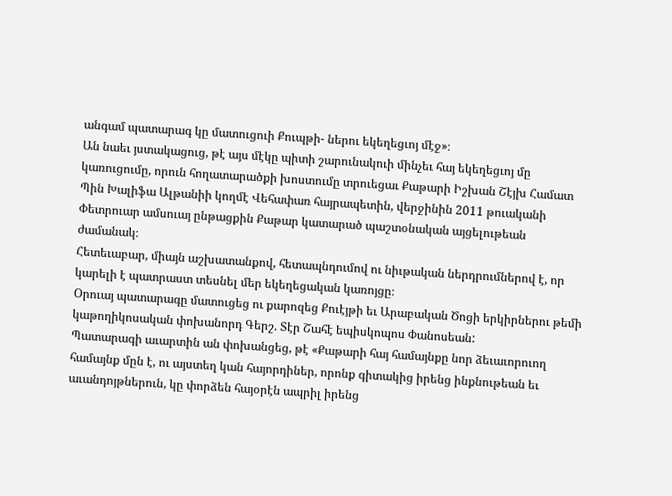անգամ պատարագ կը մատուցուի Քուպթի- ներու եկեղեցւոյ մէջ»։
Ան նաեւ յստակացուց, թէ այս մէկը պիտի շարունակուի մինչեւ հայ եկեղեցւոյ մը կառուցումը, որուն հողատարածքի խոստումը տրուեցաւ Քաթարի Իշխան Շէյխ Համատ Պին Խալիֆա Ալթանիի կողմէ Վեհափառ հայրապետին, վերջինին 2011 թուականի Փետրուար ամսուայ ընթացքին Քաթար կատարած պաշտօնական այցելութեան ժամանակ։
Հետեւաբար, միայն աշխատանքով, հետապնդումով ու նիւթական ներդրումներով է, որ կարելի է պատրաստ տեսնել մեր եկեղեցական կառոյցը։
Օրուայ պատարագը մատուցեց ու քարոզեց Քուէյթի եւ Արաբական Ծոցի երկիրներու թեմի կաթողիկոսական փոխանորդ Գերշ. Տէր Շահէ եպիսկոպոս Փանոսեան:
Պատարագի աւարտին ան փոխանցեց, թէ «Քաթարի հայ համայնքը նոր ձեւաւորուող համայնք մըն է, ու այստեղ կան հայորդիներ, որոնք գիտակից իրենց ինքնութեան եւ աւանդոյթներուն, կը փորձեն հայօրէն ապրիլ իրենց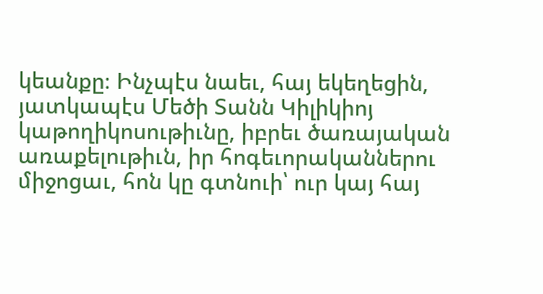կեանքը։ Ինչպէս նաեւ, հայ եկեղեցին, յատկապէս Մեծի Տանն Կիլիկիոյ կաթողիկոսութիւնը, իբրեւ ծառայական առաքելութիւն, իր հոգեւորականներու միջոցաւ, հոն կը գտնուի՝ ուր կայ հայ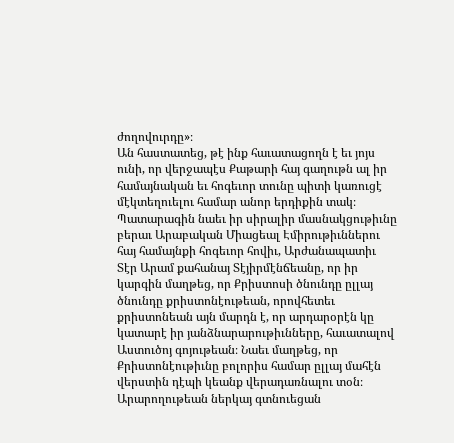ժողովուրդը»։
Ան հաստատեց, թէ ինք հաւատացողն է եւ յոյս ունի, որ վերջապէս Քաթարի հայ գաղութն ալ իր համայնական եւ հոգեւոր տունը պիտի կառուցէ մէկտեղուելու համար անոր երդիքին տակ։
Պատարագին նաեւ իր սիրալիր մասնակցութիւնը բերաւ Արաբական Միացեալ Էմիրութիւններու հայ համայնքի հոգեւոր հովիւ, Արժանապատիւ Տէր Արամ քահանայ Տէյիրմէնճեանը, որ իր կարգին մաղթեց, որ Քրիստոսի ծնունդը ըլլայ ծնունդը քրիստոնէութեան, որովհետեւ քրիստոնեան այն մարդն է, որ արդարօրէն կը կատարէ իր յանձնարարութիւնները, հաւատալով Աստուծոյ գոյութեան։ Նաեւ մաղթեց, որ Քրիստոնէութիւնը բոլորիս համար ըլլայ մահէն վերստին դէպի կեանք վերադառնալու տօն։
Արարողութեան ներկայ գտնուեցան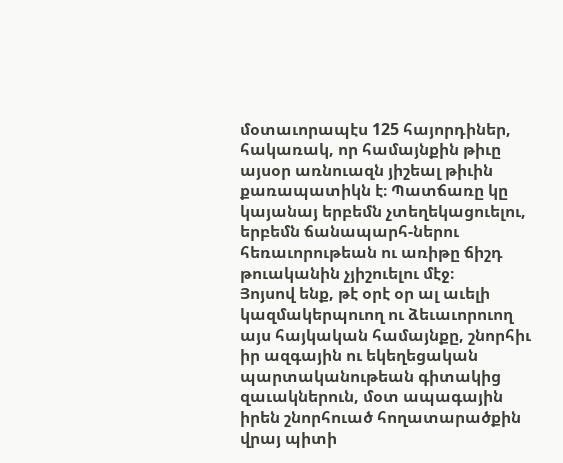մօտաւորապէս 125 հայորդիներ, հակառակ, որ համայնքին թիւը այսօր առնուազն յիշեալ թիւին քառապատիկն է։ Պատճառը կը կայանայ երբեմն չտեղեկացուելու, երբեմն ճանապարհ-ներու հեռաւորութեան ու առիթը ճիշդ թուականին չյիշուելու մէջ։
Յոյսով ենք, թէ օրէ օր ալ աւելի կազմակերպուող ու ձեւաւորուող այս հայկական համայնքը, շնորհիւ իր ազգային ու եկեղեցական պարտականութեան գիտակից զաւակներուն, մօտ ապագային իրեն շնորհուած հողատարածքին վրայ պիտի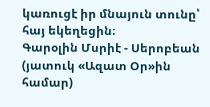կառուցէ իր մնայուն տունը՝ հայ եկեղեցին։
Գարօլին Մսրիէ - Սերոբեան
(յատուկ «Ազատ Օր»ին համար)